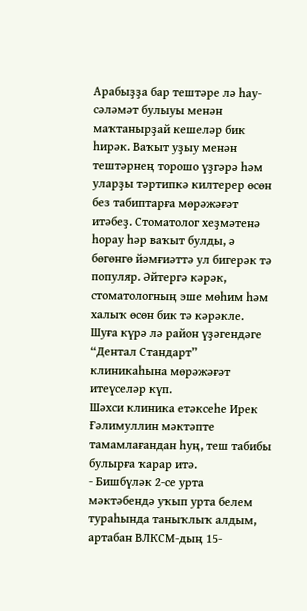Арабыҙҙа бар тештәре лә һау-сәләмәт булыуы менән маҡтанырҙай кешеләр бик һирәк. Ваҡыт уҙыу менән тештәрнең торошо үҙгәрә һәм уларҙы тәртипкә килтерер өсөн без табиптарға мөрәжәғәт итәбеҙ. Стоматолог хеҙмәтенә һорау һәр ваҡыт булды, ә бөгөнгө йәмғиәттә ул бигерәк тә популяр. Әйтергә кәрәк, стоматологның эше мөһим һәм халыҡ өсөн бик тә кәрәкле. Шуға күрә лә район үҙәгендәге “Дентал Стандарт” клиникаһына мөрәжәғәт итеүселәр күп.
Шәхси клиника етәксеһе Ирек Ғәлимуллин мәктәпте тамамлағандан һуң, теш табибы булырға ҡарар итә.
- Бишбүләк 2-се урта мәктәбендә уҡып урта белем тураһында таныҡлыҡ алдым, артабан ВЛКСМ-дың 15-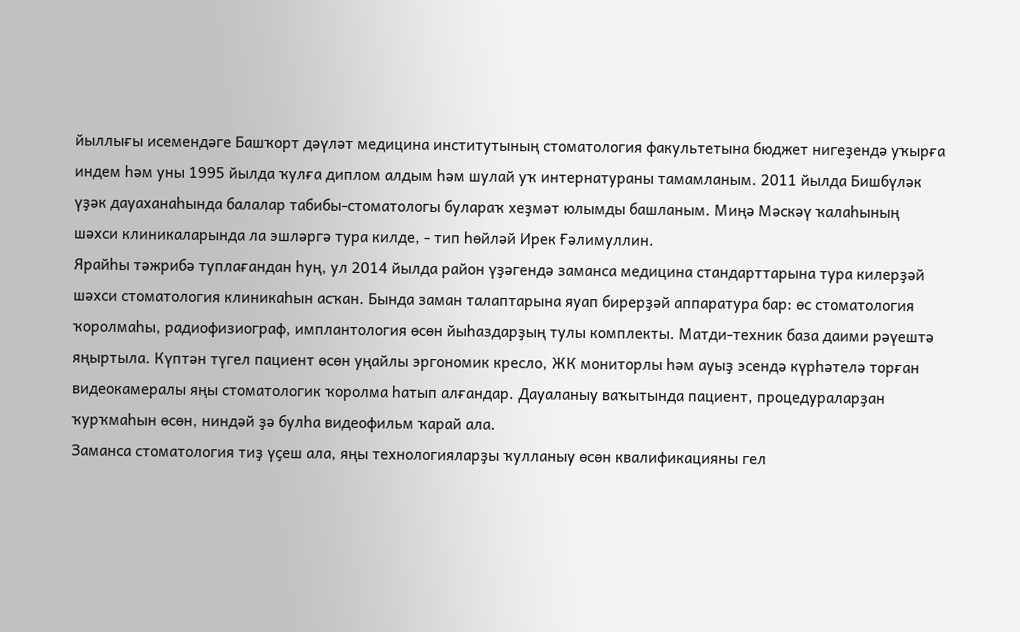йыллығы исемендәге Башҡорт дәүләт медицина институтының стоматология факультетына бюджет нигеҙендә уҡырға индем һәм уны 1995 йылда ҡулға диплом алдым һәм шулай уҡ интернатураны тамамланым. 2011 йылда Бишбүләк үҙәк дауаханаһында балалар табибы-стоматологы булараҡ хеҙмәт юлымды башланым. Миңә Мәскәү ҡалаһының шәхси клиникаларында ла эшләргә тура килде, - тип һөйләй Ирек Ғәлимуллин.
Ярайһы тәжрибә туплағандан һуң, ул 2014 йылда район үҙәгендә заманса медицина стандарттарына тура килерҙәй шәхси стоматология клиникаһын асҡан. Бында заман талаптарына яуап бирерҙәй аппаратура бар: өс стоматология ҡоролмаһы, радиофизиограф, имплантология өсөн йыһаздарҙың тулы комплекты. Матди-техник база даими рәүештә яңыртыла. Күптән түгел пациент өсөн уңайлы эргономик кресло, ЖК мониторлы һәм ауыҙ эсендә күрһәтелә торған видеокамералы яңы стоматологик ҡоролма һатып алғандар. Дауаланыу ваҡытында пациент, процедураларҙан ҡурҡмаһын өсөн, ниндәй ҙә булһа видеофильм ҡарай ала.
Заманса стоматология тиҙ үҫеш ала, яңы технологияларҙы ҡулланыу өсөн квалификацияны гел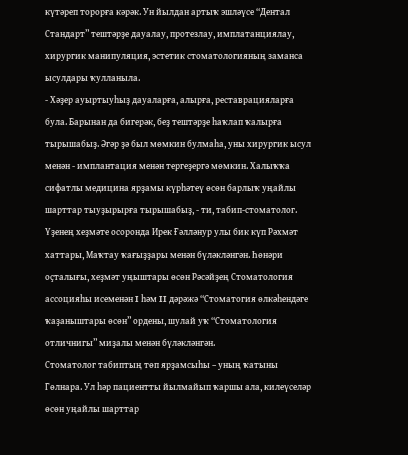күтәреп торорға кәрәк. Ун йылдан артыҡ эшләүсе “Дентал Стандарт” тештәрҙе дауалау, протезлау, имплатанциялау, хирургик манипуляция, эстетик стоматологияның заманса ысулдары ҡулланыла.
- Хәҙер ауыртыуһыҙ дауаларға, алырға, реставрацияларға була. Барынан да бигерәк, беҙ тештәрҙе һаҡлап ҡалырға тырышабыҙ. Әгәр ҙә был мөмкин булмаһа, уны хирургик ысул менән - имплантация менән тергеҙергә мөмкин. Халыҡҡа сифатлы медицина ярҙамы күрһәтеү өсөн барлыҡ уңайлы шарттар тыуҙырырға тырышабыҙ, - ти, табип-стоматолог.
Үҙенең хеҙмәте осоронда Ирек Ғәлләнур улы бик күп Рәхмәт хаттары, Маҡтау ҡағыҙҙары менән бүләкләнгән. Һөнәри оҫталығы, хеҙмәт уңыштары өсөн Рәсәйҙең Стоматология ассоцияһы исеменән I һәм II дәрәжә “Стоматогия өлкәһендәге ҡаҙаныштары өсөн” ордены, шулай уҡ “Стоматология отличнигы” миҙалы менән бүләкләнгән.
Стоматолог табиптың төп ярҙамсыһы – уның ҡатыны Гөлнара. Ул һәр пациентты йылмайып ҡаршы ала, килеүселәр өсөн уңайлы шарттар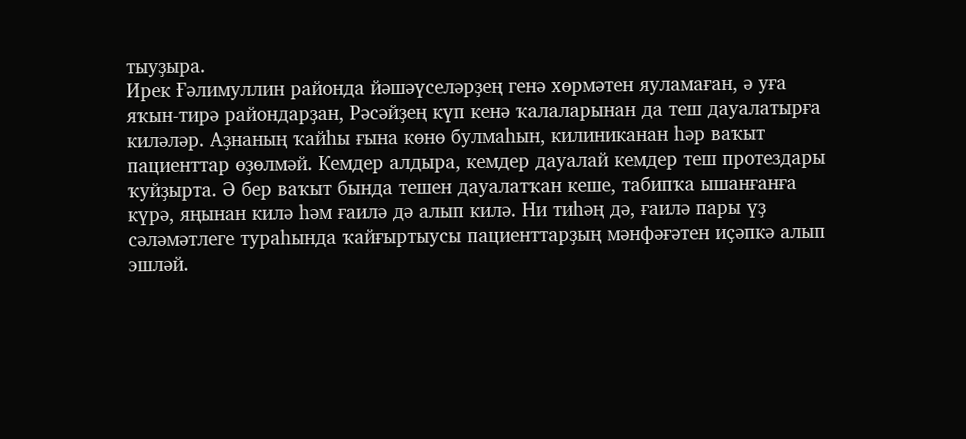тыуҙыра.
Ирек Ғәлимуллин районда йәшәүселәрҙең генә хөрмәтен яуламаған, ә уға яҡын-тирә райондарҙан, Рәсәйҙең күп кенә ҡалаларынан да теш дауалатырға киләләр. Аҙнаның ҡайһы ғына көнө булмаһын, килиниканан һәр ваҡыт пациенттар өҙөлмәй. Кемдер алдыра, кемдер дауалай кемдер теш протездары ҡуйҙырта. Ә бер ваҡыт бында тешен дауалатҡан кеше, табипҡа ышанғанға күрә, яңынан килә һәм ғаилә дә алып килә. Ни тиһәң дә, ғаилә пары үҙ сәләмәтлеге тураһында ҡайғыртыусы пациенттарҙың мәнфәғәтен иҫәпкә алып эшләй.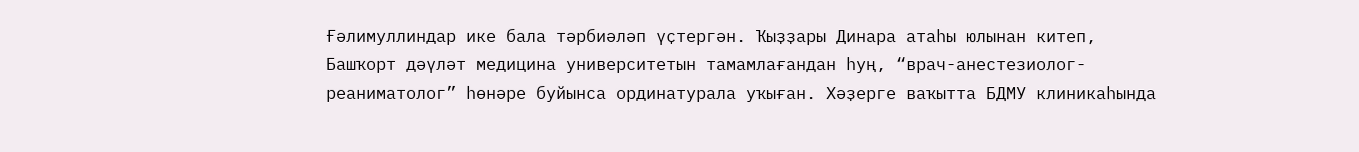Ғәлимуллиндар ике бала тәрбиәләп үҫтергән. Ҡыҙҙары Динара атаһы юлынан китеп, Башҡорт дәүләт медицина университетын тамамлағандан һуң, “врач-анестезиолог-реаниматолог” һөнәре буйынса ординатурала уҡыған. Хәҙерге ваҡытта БДМУ клиникаһында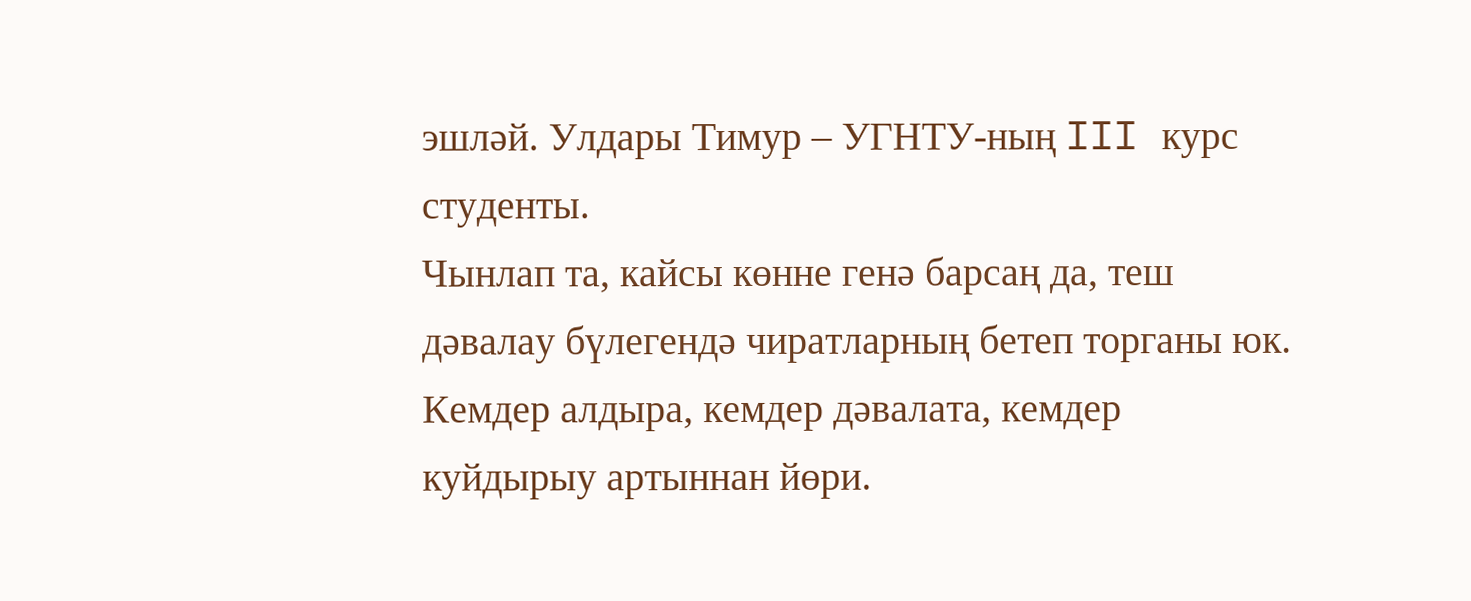эшләй. Улдары Тимур – УГНТУ-ның III курс студенты.
Чынлап та, кайсы көнне генә барсаң да, теш дәвалау бүлегендә чиратларның бетеп торганы юк. Кемдер алдыра, кемдер дәвалата, кемдер куйдырыу артыннан йөри.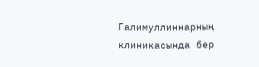Галимуллиннарның клиникасында бер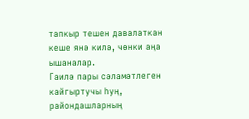тапкыр тешен давалаткан кеше янә килә, чөнки аңа ышаналар.
Гаилә пары сәламәтлеген кайгыртучы һуң, райондашларның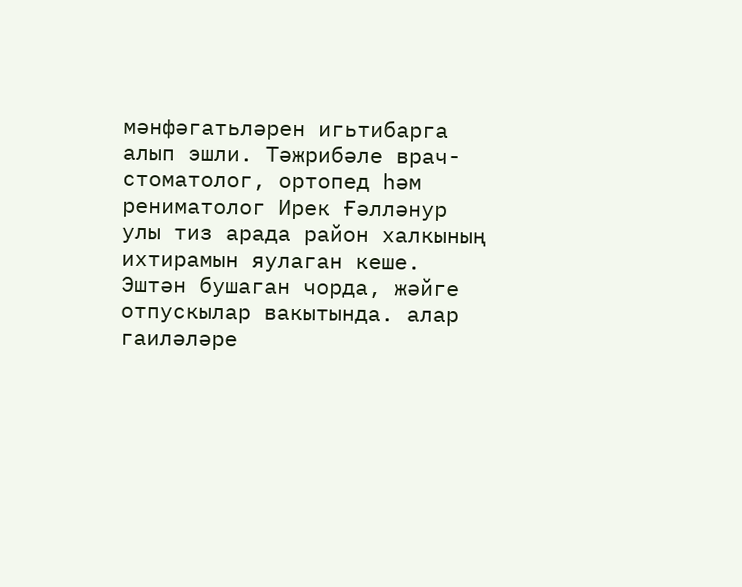мәнфәгатьләрен игьтибарга алып эшли. Тәжрибәле врач-стоматолог, ортопед һәм рениматолог Ирек Ғәлләнур улы тиз арада район халкының ихтирамын яулаган кеше. Эштән бушаган чорда, жәйге отпускылар вакытында. алар гаиләләре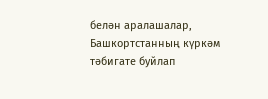белән аралашалар, Башкортстанның күркәм тәбигате буйлап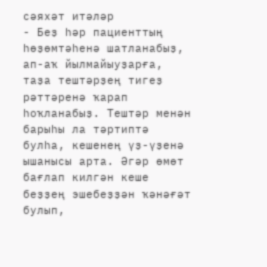сәяхәт итәләр
- Беҙ һәр пациенттың һөҙөмтәһенә шатланабыҙ, ап-аҡ йылмайыуҙарға, таҙа тештәрҙең тигеҙ рәттәренә ҡарап һоҡланабыҙ. Тештәр менән барыһы ла тәртиптә булһа, кешенең үҙ-үҙенә ышанысы арта. Әгәр өмөт бағлап килгән кеше беҙҙең эшебеҙҙән ҡәнәғәт булып,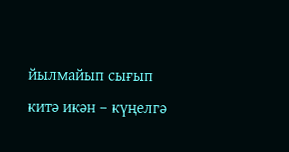йылмайып сығып китә икән – күңелгә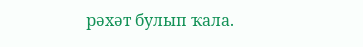рәхәт булып ҡала.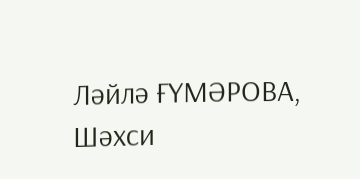Ләйлә ҒҮМӘРОВА,
Шәхси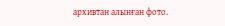архивтан алынған фото.